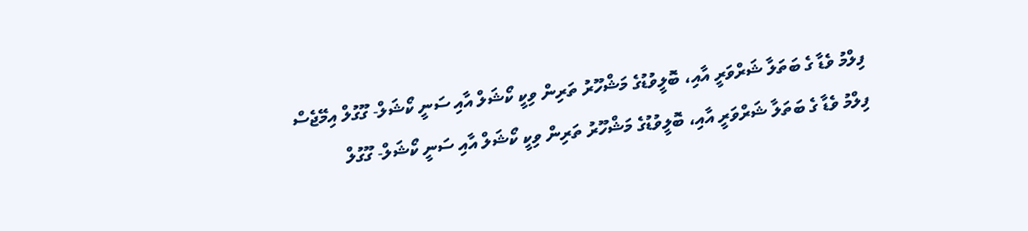ފިލްމު ވެޑާ ގެ ބަތަލާ ޝަރްވަރީ އާއި، ބޮލީވުޑުގެ މަޝްހޫރު ތަރިން ވިކީ ކޯޝަލް އާއި ސަނީ ކޯޝަލް- ގޫގުލް އިމޭޖެސް
ފިލްމު ވެޑާ ގެ ބަތަލާ ޝަރްވަރީ އާއި، ބޮލީވުޑުގެ މަޝްހޫރު ތަރިން ވިކީ ކޯޝަލް އާއި ސަނީ ކޯޝަލް- ގޫގުލް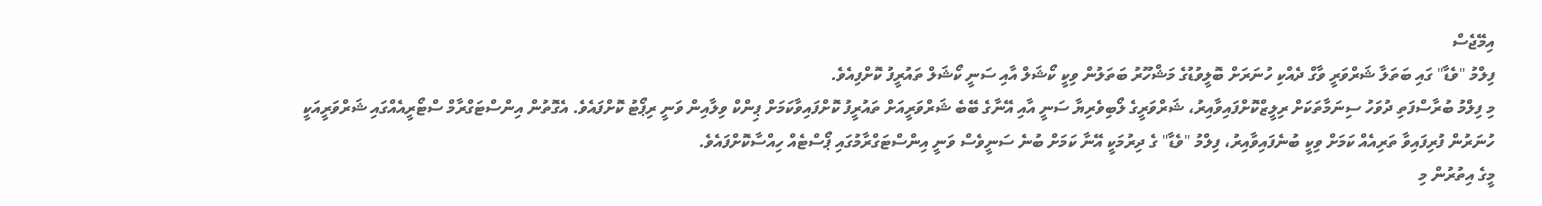އިމޭޖެސް
ފިލްމު "ވެޑާ" ގައި ބަތަލާ ޝަރްވަރީ ވާގް ދެއްކި ހުނަރަށް ބޮލީވުޑުގެ މަޝްހޫރު ބަތަލުން ވިކީ ކޯޝަލް އާއި ސަނީ ކޯޝަލް ތައުރީފު ކޮށްފިއެވެ.
މި ފިލްމު ބުރާސްފަތި ދުވަހު ސިނަމާތަކަށް ރިލީޒްކޮށްފައިވާއިރު، ޝަރްވަރީގެ ލޯބިވެރިޔާ ސަނީ އާއި އޭނާގެ ބޭބެ ޝަރްވަރީއަށް ތައުރީފު ކޮށްފައިވާކަމަށް ޕިންކް ވިލާއިން ވަނީ ރިޕޯޓު ކޮށްފައެވެ. އެގޮތުން އިންސްޓަގްރާމް ސްޓޯރީއެއްގައި ޝަރްވަރީއަކީ ހުނަރުން ފުރިފައިވާ ތަރިއެއް ކަމަށް ވިކީ ބުނެފައިވާއިރު، ފިލްމު "ވެޑާ" ގެ ދިރުމަކީ އޭނާ ކަމަށް ބުނެ ސަނީވެސް ވަނީ އިންސްޓަގްރާމުގައި ޕޯސްޓެއް ހިއްސާކޮށްފައެވެ.
މީގެ އިތުރުން މި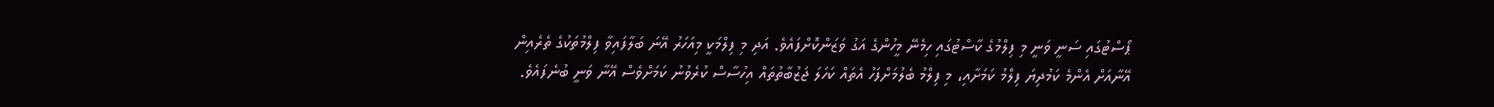ޕޯސްޓުގައި ސަނީ ވަނީ މި ފިލްމުގެ ކާސްޓުގައި ހިމެނޭ މީހުންގެ އަގު ވަޒަންކޮށްފައެވެ. އަދި މި ފިލްމަކީ މިއަހަރު އޭނަ ބަލާފައިވާ ފިލްމުތަކުގެ ތެރެއިން އޭނާއަށް އެންމެ ކަމުދިޔަ ފިލްމު ކަމަށާއި، މި ފިލްމު ބެލުމަށްފަހު އެތައް ކަހަލަ ޖަޒުބާތުތައް އިހުސާސް ކުރެވުނު ކަމަށްވެސް އޭނާ ވަނީ ބުނެފައެވެ.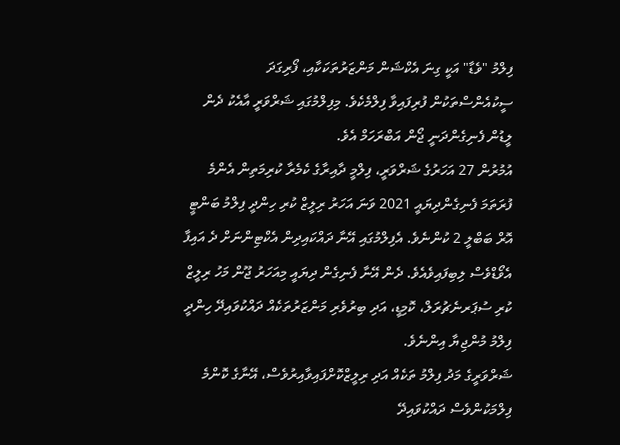ފިލްމު "ވެޑާ" އަކީ ގިނަ އެކްޝަން މަންޒަރުތަކަކާއި، ފޯރިގަދަ ސީކުއެންސްތަކުން ފުރިފައިވާ ފިލްމެކެވެ. މިފިލްމުގައި ޝަރްވަރީ އާއެކު ދެން ލީޑުން ފެނިގެންދަނީ ޖޯން އަބްރަހަމް އެވެ.
އުމުރުން 27 އަހަރުގެ ޝަރްވަރީ، ފިލްމީ ދާއިރާގެ ކެމެރާ ކުރިމަތިން އެންމެ ފުރަތަމަ ފެނިގެންދިޔައީ 2021 ވަނަ އަހަރު ރިލީޒް ކުރި ހިންދީ ފިލްމު ބަންޓީ އޮރް ބަބްލީ 2 ކުންނެވެ. އެފިލްމުގައި އޭނާ ދައްކައިދިން އެކްޓިންނަށް ދެ އައިފާ އެވޯޑްވެސް ލިބިފައިވެއެވެ. ދެން އޭނާ ފެނިގެން ދިޔައީ މިއަހަރު ޖޫން މަހު ރިލީޒް ކުރި ސުޕަރނެޗުރަލް، ކޮމިޑީ، އަދި ބިރުވެރި މަންޒަރުތަކެއް ދައްކުވައިދޭ ހިންދީ ފިލްމު މުންޖިޔާ އިންނެވެ.
ޝަރްވަރީގެ މަދު ފިލްމު ތަކެއް އަދި ރިލީޒްކޮށްފައިވާއިރުވެސް، އޭނާގެ ކޮންމެ ފިލްމަކުންވެސް ދައްކުވައިދޭ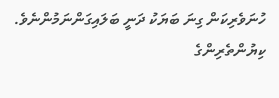ހުނަވެރިކަން ގިނަ ބަޔަކު ދަނީ ބަލައިގަންނަމުންނެވެ.
ކިޔުންތެރިންގެ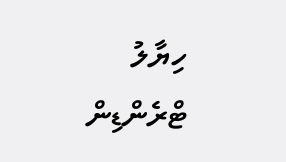ހިޔާލު
ޓްރެންޑިން